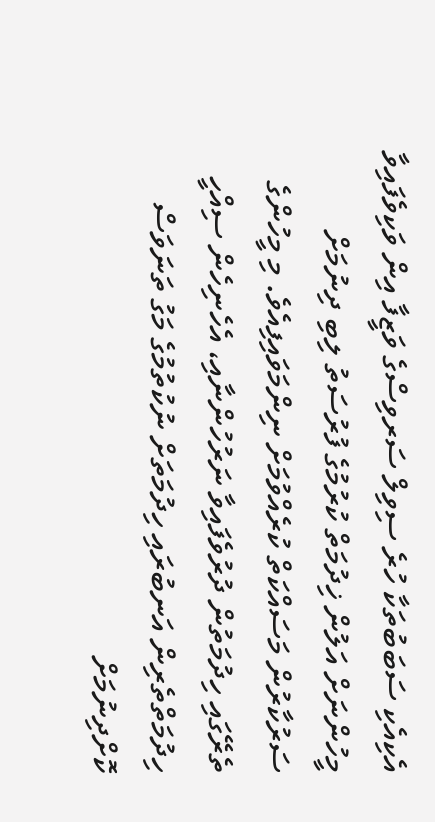އެކިއެކި ސަބަބުތަކާ ހުރެ ސިވިލް ސަރވިސްގެ ވަޒީފާ އިން ވަކިވެފައިވާ މީހުންނަށް އަލުން ޚިދުމަތް ކުރުމުގެ ފުރުސަތު ލިބި ދިނުމަށް ސަރުކާރުން މަސައްކަތް ކުރެއްވުމަށް ނިންމަވައިފިއެވެ. މި މީހުންގެ ތެރޭގައި ހިދުމަތުން ދުރުވެފައިވާ ނަރުހުންނާއި، އެހެނިހެން ސިއްހީ ހިދުމަތްތެރިން އަނބުރައި ހިދުމަތަށް ނުކުތުމުގެ މަގު ތަނަވަސް ކޮށްދިނުމަށް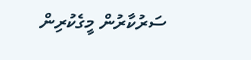ސަރުކާރުން މީގެކުރިން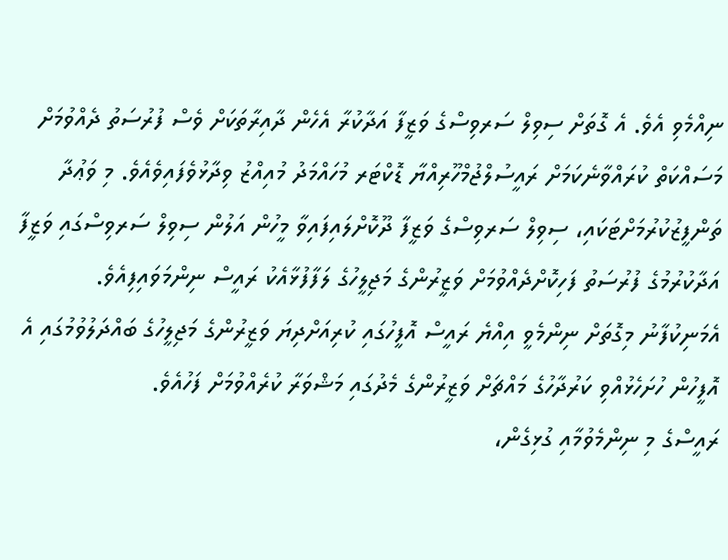ނިއްމެވި އެވެ. އެ ގޮތަށް ސިވިލް ސަރވިސްގެ ވަޒީފާ އަދާކުރާ އެހެން ދާއިރާތަކަށް ވެސް ފުރުސަތު ދެއްވުމަށް މަސައްކަތް ކުރައްވާނެކަމަށް ރައީސުލްޖުމްހޫރިއްޔާ ޑޮކްޓަރ މުހައްމަދު މުއިއްޒު ވިދާޅުވެފައިވެއެވެ. މި ވަޢުދާ ތަންފީޒުކުރުމަށްޓަކައި، ސިވިލް ސަރވިސްގެ ވަޒީފާ ދޫކޮށްލައިފައިވާ މީހުން އަލުން ސިވިލް ސަރވިސްގައި ވަޒީފާ އަދާކުރުމުގެ ފުރުސަތު ފަހިކޮށްދެއްވުމަށް ވަޒީރުންގެ މަޖިލީހުގެ ލަފާފުޅާއެކު ރައީސް ނިންމަވައިފިއެވެ.
އެމަނިކުފާނު މިގޮތަށް ނިންމެވީ އިއްޔެ ރައީސް އޮފީހުގައި ކުރިއަށްދިޔަ ވަޒީރުންގެ މަޖިލީހުގެ ބައްދަލުވުމުގައި އެ އޮފީހުން ހުށަހެޅުއްވި ކަރުދާހުގެ މައްޗަށް ވަޒީރުންގެ މެދުގައި މަޝްވަރާ ކުރެއްވުމަށް ފަހުއެވެ.
ރައީސްގެ މި ނިންމެވުމާއި ގުޅިގެން،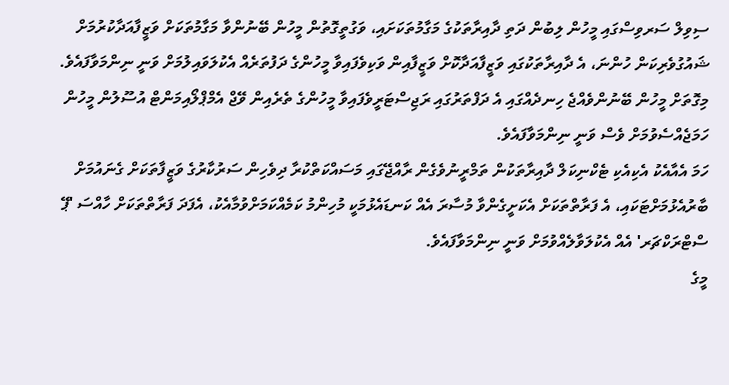ސިވިލް ސަރވިސްގައި މީހުން ލިބުން ދަތި ދާއިރާތަކުގެ މަގާމުތަކަށައި، ވަގުތީގޮތުން މީހުން ބޭނުންވާ މަގާމުތަކަށް ވަޒީފާއަދާކުރުމަށް ޝައުގުވެރިކަން ހުންނަ، އެ ދާއިރާތަކުގައި ވަޒީފާއަދާކޮށް ވަޒީފާއިން ވަކިވެފައިވާ މީހުންގެ ދަފުތަރެއް އެކުލަވައިލުމަށް ވަނީ ނިންމަވާފައެވެ. މިގޮތަށް މީހުން ބޭނުންވެއްޖެ ހިނދެއްގައި އެ ދަފްތަރުގައި ރަޖިސްޓަރީވެފައިވާ މީހުންގެ ތެރެއިން ވޭޖް އެމްޕްލޯއިމަންޓް އުސޫލުން މީހުން ހަމަޖެއްސެވުމަށް ވެސް ވަނީ ނިންމަވާފައެވެ.
ހަމަ އެއާއެކު އެކިއެކި ޓެކްނިކަލް ދާއިރާތަކުން ތަމްރީނުވެގެން ރާއްޖޭގައި މަސައްކަތްކުރާ ދިވެހިން ސަރުކާރުގެ ވަޒީފާތަކަށް ގެނައުމަށް ބާރުއެޅުމަށްޓަކައި، އެ ފަރާތްތަކަށް އެކަށީގެންވާ މުސާރަ އެއް ކަނޑައެޅުމަކީ މުހިންމު ކަމެއްކަމަށްވުމާއެކު، އެފަދަ ފަރާތްތަކަށް ހާއްސަ 'ޕޭ ސްޓްރަކްޗަރ' އެއް އެކުލަވާލެއްވުމަށް ވަނީ ނިންމަވާފައެވެ.
މީގެ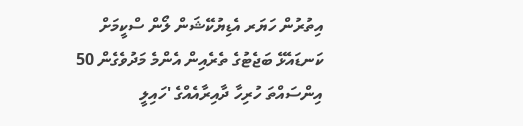އިތުރުން ހަޔަރ އެޑިޔުކޭޝަން ލޯން ސްކީމަށް ކަނޑައެޅޭ ބަޖެޓުގެ ތެރެއިން އެންމެ މަދުވެގެން 50 އިންސައްތަ ހުރިހާ ދާއިރާއެއްގެ 'ހައިލީ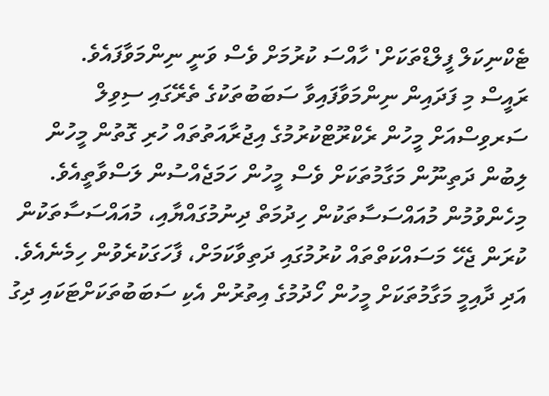ޓެކްނިކަލް ފީލްޑްތަކަށް' ހާއްސަ ކުރުމަށް ވެސް ވަނީ ނިންމަވާފައެވެ.
ރައީސް މި ފަދައިން ނިންމަވާފައިވާ ސަބަބުތަކުގެ ތެރޭގައި ސިވިލް ސަރވިސްއަށް މީހުން ރެކްރޫޓްކުރުމުގެ އިޖުރާއަތުތައް ހުރި ގޮތުން މީހުން ލިބުން ދަތިނޫން މަގާމުތަކަށް ވެސް މީހުން ހަމަޖެއްސުން ލަސްވާތީއެވެ. މިހެންވުމުން މުއައްސަސާތަކުން ހިދުމަތް ދިނުމުގައްޔާއި، މުއައްސަސާތަކުން ކުރަން ޖެހޭ މަސައްކަތްތައް ކުރުމުގައި ދަތިވާކަމަށް، ފާހަގަކުރެވުން ހިމެނެއެވެ. އަދި ދާއިމީ މަގާމުތަކަށް މީހުން ހޯދުމުގެ އިތުރުން އެކި ސަބަބުތަކަށްޓަކައި ދިގު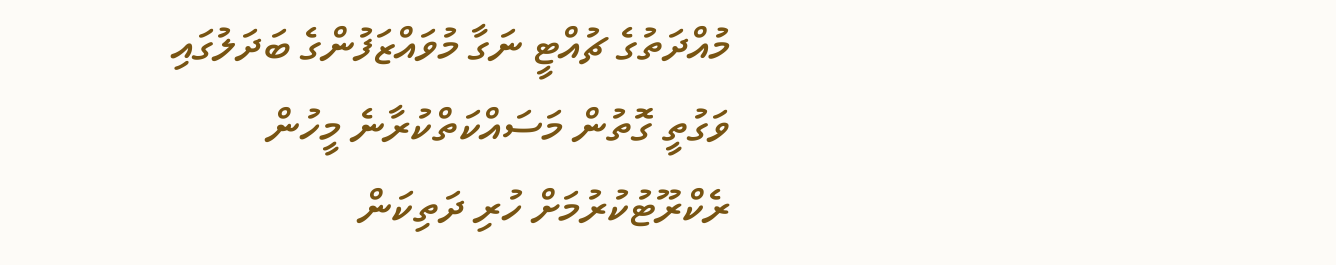މުއްދަތުގެ ޗުއްޓީ ނަގާ މުވައްޒަފުންގެ ބަދަލުގައި ވަގުތީ ގޮތުން މަސައްކަތްކުރާނެ މީހުން ރެކްރޫޓުކުރުމަށް ހުރި ދަތިކަން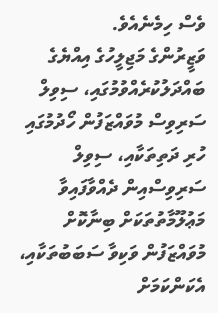ވެސް ހިމެނެއެވެ.
ވަޒީރުންގެ މަޖިލީހުގެ އިއްޔެގެ ބައްދަލުކުރެއްވުމުގައި، ސިވިލް ސަރިވިސް މުވައްޒަފުން ހޯދުމުގައި ހުރި ދަތިތަކާއި، ސިވިލް ސަރިވިސްއިން ދެއްވާފައިވާ މަޢުލޫމާތުތަކަށް ބިނާކޮށް މުވައްޒަފުން ވަކިވާ ސަބަބުތަކާއި، އެކަންކަމަށް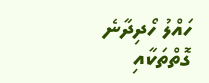ހައްލު ހޯދިދާނެ ގޮތްތަކާއި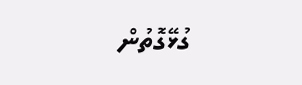ގުޅޭގޮތުން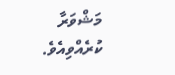މަޝްވަރާ ކުރެއްވިއެވެ.